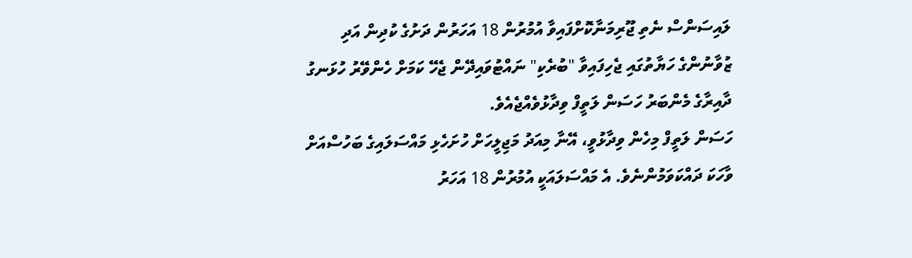ލައިސަންސް ނެތި ޖޫރިމަނާކޮށްފައިވާ އުމުރުން 18 އަހަރުން ދަށުގެ ކުދިން އަދި ޒުވާނުންގެ ހަޔާތުގައި ޖެހިފައިވާ "ބުރެކި" ނައްޓުވައިދޭން ޖެހޭ ކަމަށް ހެންވޭރު ހުޅަނގު ދާއިރާގެ މެންބަރު ހަސަން ލަތީފް ވިދާޅުވެއްޖެއެވެ.
ހަސަން ލަތީފް މިހެން ވިދާޅުވީ، އޭނާ މިއަދު މަޖިލީހަށް ހުށަހެޅި މައްސަލައިގެ ބަހުސްއަށް ވާހަކަ ދައްކަވަމުންނެވެ. އެ މައްސަލައަކީ އުމުރުން 18 އަހަރު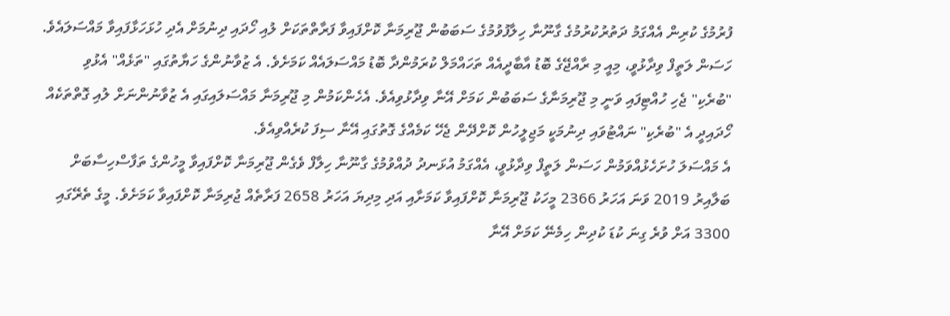ފުރުމުގެ ކުރިން އެއްގަމު ދަތުރުކުރުމުގެ ގާނޫނާ ހިލާފުވުމުގެ ސަބަބުން ޖޫރިމަނާ ކޮށްފައިވާ ފަރާތްތަކަށް ލުއި ހޯދައި ދިނުމަށް އެދި ހުޅަހަޅާފައިވާ މައްސަލައެވެ.
ހަސަން ލަތީފް ވިދާޅުވީ، މިއީ މި ރާއްޖޭގެ ބޮޑު އާބާދީއެއް ތަހައްމަލް ކުރަމުންދާ ބޮޑު މައްސަލައެއް ކަމަށެވެ. އެ ޒުވާނުންގެ ހަޔާތުގައި "ތަޅެއް" އެޅުވި "ބުރެކި" ޖެހި ހުއްޓިފައި ވަނީ މި ޖޫރިމަނާގެ ސަބަބުން ކަމަށް އޭނާ ވިދާޅުވިއެވެ. އެހެންކަމުން މި ޖޫރިމަނާ މައްސަލައިގައި އެ ޒުވާނުންނަށް ލުއި ގޮތްތަކެއް ހޯދައިދީ އެ "ބުރެކި" ނައްޓުވައި ދިނުމަކީ މަޖިލީހުން ކޮށްދޭން ޖެހޭ ކަމެއްގެ ގޮތުގައި އޭނާ ސިފަ ކުރެއްވިއެވެ.
އެ މައްސަލަ ހުށަހެޅުއްވަމުން ހަސަން ލަތީފް ވިދާޅުވީ، އެއްގަމު އުޅަނދު ދުއްވުމުގެ ގާނޫނާ ހިލާފް ވެގެން ޖޫރިމަނާ ކޮށްފައިވާ މީހުންގެ ތަފާސްހިސާބަށް ބަލާއިރު 2019 ވަނަ އަހަރު 2366 މީހަކު ޖޫރިމަނާ ކޮށްފައިވާ ކަމަށާއި އަދި މިދިޔަ އަހަރު 2658 ފަރާތެއް ޖުރިމަނާ ކޮށްފައިވާ ކަމަށެވެ. މީގެ ތެރޭގައި 3300 އަށް ވުރެ ގިނަ ކުޑަ ކުދިން ހިމެނޭ ކަމަށް އޭނާ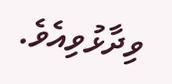ވިދާޅުވިއެވެ.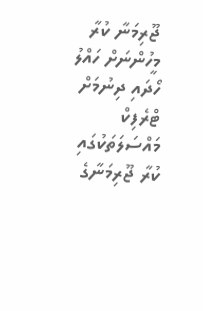ޖޫރިމަނާ ކުރާ މީހުންނަށް ހައްލު ހޯދައި ދިނުމަށް ޓްރެފިކް މައްސަލަތަކުގައި ކުރާ ޖޫރިމަނާގެ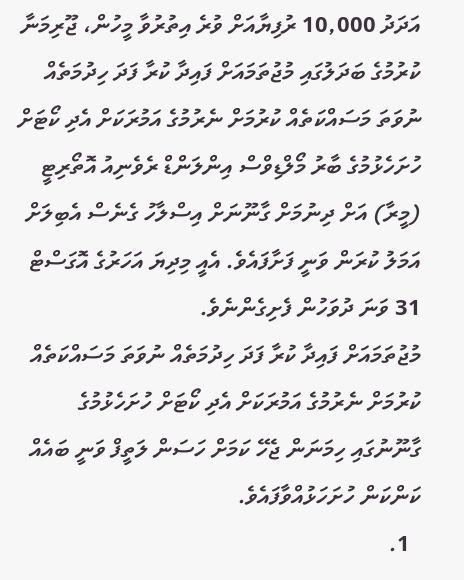އަދަދު 10,000 ރުފިޔާއަށް ވުރެ އިތުރުވާ މީހުން، ޖޫރިމަނާ ކުރުމުގެ ބަދަލުގައި މުޖުތަމައަށް ފައިދާ ކުރާ ފަދަ ހިދުމަތެއް ނުވަތަ މަސައްކަތެއް ކުރުމަށް ނެރުމުގެ އަމުރަކަށް އެދި ކޯޓަށް ހުށަހެޅުމުގެ ބާރު މޯލްޑިވްސް އިންލަންޑް ރެވެނިއު އޮތޯރިޓީ (މީރާ) އަށް ދިނުމަށް ގާނޫނަށް އިސްލާހު ގެނެސް އެބިލަށް އަމަލު ކުރަން ވަނީ ފަށާފައެވެ. އެއީ މިދިޔަ އަހަރުގެ އޮގަސްޓް 31 ވަނަ ދުވަހުން ފެށިގެންނެވެ.
މުޖުތަމައަށް ފައިދާ ކުރާ ފަދަ ހިދުމަތެއް ނުވަތަ މަސައްކަތެއް ކުރުމަށް ނެރުމުގެ އަމުރަކަށް އެދި ކޯޓަށް ހުށަހެޅުމުގެ ގާނޫނުގައި ހިމަނަން ޖެހޭ ކަމަށް ހަސަން ލަތީފް ވަނީ ބައެއް ކަންކަން ހުށަހަޅުއްވާފައެވެ.
  1.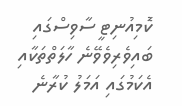ކޮމިއުނިޓީ ސާވިސްގައި ބައިވެރިވެވޭނެ ހާލަތްތަކާއި އެކަމުގައި އަމަލު ކުރާނެ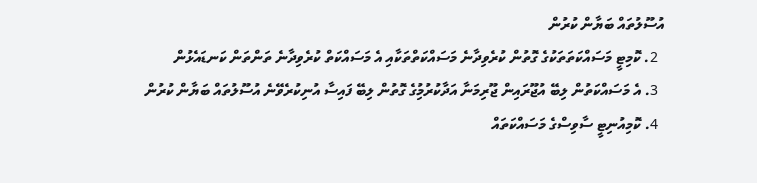އުސޫލުތައް ބަޔާން ކުރުން
  2. ކޮމިޓީ މަސައްކަތަތަކުގެ ގޮތުން ކުރެވިދާނެ މަސައްކަތްތަކާއި އެ މަސައްކަތް ކުރެވިދާނެ ތަންތަން ކަނޑައެޅުން
  3. އެ މަސައްކަތުން ލިބޭ އުޖޫރައިން ޖޫރިމަނާ އަދާކުރުމިުގެ ގޮތުން ލިބޭ ފައިސާ އުނިކުރެވޭނެ އުސޫލުތައް ބަޔާން ކުރުން
  4. ކޮމިއުނިޓީ ސާވިސްގެ މަސައްކަތައް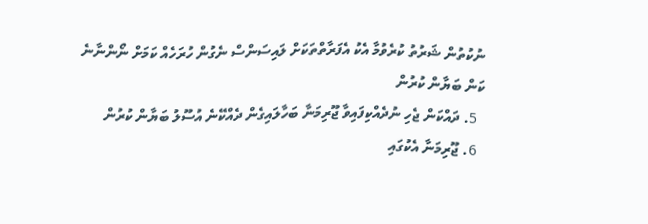ނުކުތުން ޝަރުތު ކުރެވުމާ އެކު އެފަރާތްތަކަށް ލައިސަންސް ނެގުން ހުރަހެއް ކަމަށް ނޯންނާނެ ކަން ބަޔާން ކުރުން
  5. ދައްކަން ޖެހި ނުދެއްކިފައިވާ ޖޫރިމަނާ ބަހާލައިގެން ދެއްކޭނެ އުސޫލު ބަޔާން ކުރުން
  6. ޖޫރިމަނާ އެކުގައި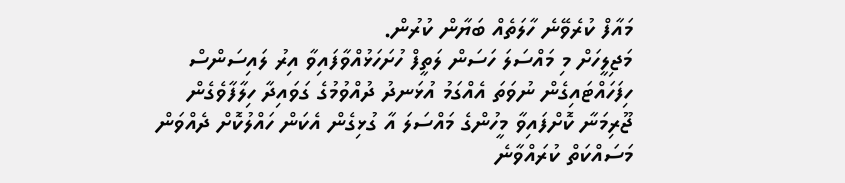މައާފް ކުރެވޭނެ ހާލަތެއް ބަޔާން ކުރުން.
މަޖިލީހަށް މި މައްސަލަ ހަސަން ލަތީފް ހުށަހަޅުއްވާފައިވާ އިރު ލައިސަންސް ހިފަހައްޓައިގެން ނުވަތަ އެއްގަމު އުޅަނދު ދުއްވުމުގެ ގަވައިދާ ހިލާފާވެގެން ޖޫރިމަނާ ކޮށްފައިވާ މީހުންގެ މައްސަލަ އާ ގުޅިގެން އެކަން ހައްލުކޮށް ދެއްވަން މަސައްކަތް ކުރައްވާނެ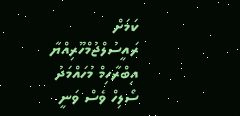ކަމަށް ރައީސުލްޖުމްހޫރިއްޔާ އިބްރާހިމް މުހައްމަދު ސޯލިހް ވެސް ވަނީ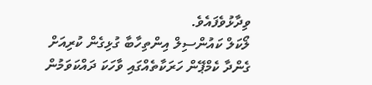ވިދާޅުވެފައެވެ.
ލޯކަލް ކައުންސިލް އިންތިހާބާ ގުޅިގެން ކުރިއަށް ގެންދާ ކެމްޕޭން ހަރަކާތެއްގައި ވާހަކަ ދައްކަވަމުން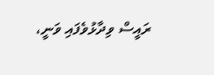ރައީސް ވިދާޅުވެފައި ވަނީ،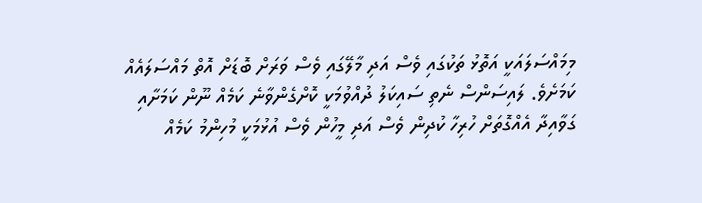މިމައްސަލައަކީ އަތޮޅު ތަކުގައި ވެސް އަދި މާލޭގައި ވެސް ވަރަށް ބޮޑަށް އޮތް މައްސަލައެއް ކަމަށެވެ. ލައިސަންސް ނެތި ސައިކަލު ދުއްވުމަކީ ކޮށްގެންވާނެ ކަމެއް ނޫން ކަމަށާއި ގަވާއިދާ އެއްގޮތަށް ހުރިހާ ކުދިން ވެސް އަދި މީހުން ވެސް އުޅުމަކީ މުހިންމު ކަމެއް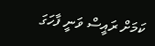ކަމަށް ރައީސް ވަނީ ފާހަގަ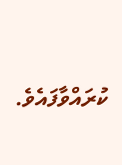ކުރައްވާފައެވެ.